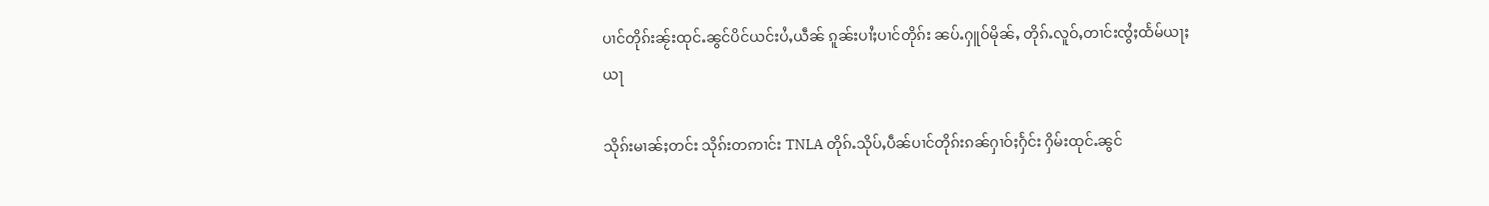ပၢင်တိုၵ်းၼႂ်းထုင်ႉၼွင်ပိင်ယင်းပႆႇယဵၼ် ၵူၼ်းပၢႆႈပၢင်တိုၵ်း ၼပ်ႉႁူဝ်မိုၼ်ႇ တိုၵ်ႉလူဝ်ႇတၢင်းၸွႆႈထႅမ်ယႃႈယႃ

သိုၵ်းမၢၼ်ႈတင်း သိုၵ်းတဢၢင်း TNLA တိုၵ်ႉသိုပ်ႇပဵၼ်ပၢင်တိုၵ်းၵၼ်ႁၢဝ်ႈႁႅင်း ႁိမ်းထုင်ႉၼွင်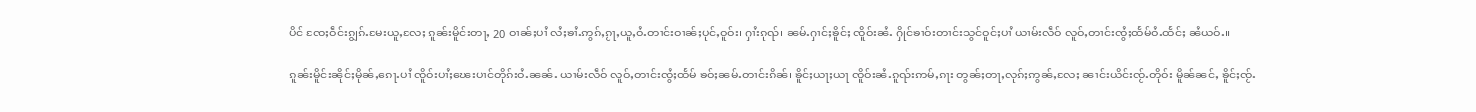ပိင် ၸႄႈဝဵင်းၵျွၵ်ႉမႄးယူႇလႄႈ ၵူၼ်းမိူင်းတႃႇ 20 ဝၢၼ်ႈပၢႆ လႆႈၶၢႆႉဢွၵ်ႇၵႂႃႇယူႇဝႆႉတၢင်းဝၢၼ်ႈပုင်ႇဝူဝ်း၊ ႁၢႆးၵုၺ်၊ ၼမ်ႉႁၢင်ႈၶိူင်ႈ ၸိူဝ်းၼႆႉ ႁိုင်ၶၢဝ်းတၢင်းသွင်ဝူင်ႈပၢႆ ယၢမ်းလဵဝ် လူဝ်ႇတၢင်းၸွႆႈထႅမ်ဝႆႉထႅင်ႈ ၼႆယဝ်ႉ။

ၵူၼ်းမိူင်းၼိုင်ႈမိုၼ်ႇၵေႃႉပၢႆ ၸိူဝ်းပၢႆႈၽေးပၢင်တိုၵ်းဝႆႉၼၼ်ႉ ယၢမ်းလဵဝ် လူဝ်ႇတၢင်းၸွႆႈထႅမ် ၶဝ်ႈၼမ်ႉတၢင်းၵိၼ်၊ ၶိူင်ႈယႃႈယႃ ၸိူဝ်းၼႆႉၵူၺ်းဢမ်ႇၵႃး တွၼ်ႈတႃႇလုၵ်ႈဢွၼ်ႇလႄႈ ၼၢင်းယိင်းၸႂ်ႉတိုဝ်း မိူၼ်ၼင်ႇ ၶိူင်ႈၸႂ်ႉ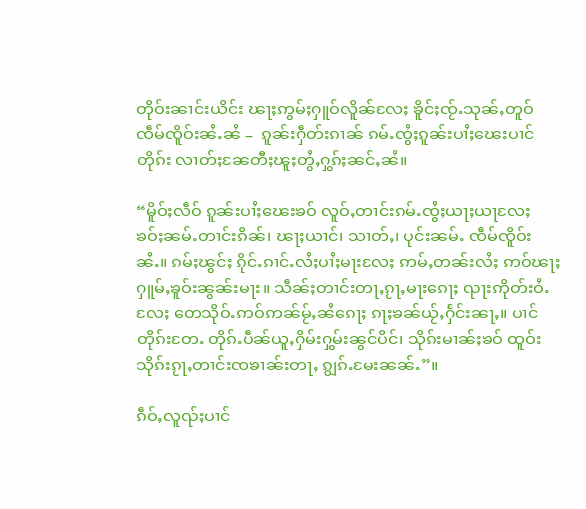တိုဝ်းၼၢင်းယိင်း ၽႃႈဢွမ်ႈႁူဝ်လိူၼ်လႄႈ ၶိူင်ႈၸႂ်ႉသုၼ်ႇတူဝ် ၸဵမ်ၸိူဝ်းၼႆႉၼႆ –  ၵူၼ်းႁဵတ်းၵၢၼ် ၵမ်ႉၸွႆႈၵူၼ်းပၢႆႈၽေးပၢင်တိုၵ်း လၢတ်ႈၼႄတီႈၽူႈတွႆႇႁွၵ်ႈၼင်ႇၼႆ။

“မိူဝ်ႈလဵဝ် ၵူၼ်းပၢႆႈၽေးၶဝ် လူဝ်ႇတၢင်းၵမ်ႉၸွႆႈယႃႈယႃလႄႈ ၶဝ်ႈၼမ်ႉတၢင်းၵိၼ်၊ ၽႃႈယၢင်၊ သၢတ်ႇ၊ ပုင်းၼမ်ႉ ၸဵမ်ၸိူဝ်းၼႆႉ။ ၵမ်ႈၽွင်ႈ ၵိုင်ႉၵၢင်ႉလႆႈပၢႆႈမႃးလႄႈ ဢမ်ႇတၼ်းလႆႈ ဢဝ်ၽႃႈႁူမ်ႇၶူဝ်းၼွၼ်းမႃး။ သဵၼ်ႈတၢင်းတႃႇၵႂႃႇမႃးၵေႃႈ ၺႃးဢိုတ်းဝႆႉလႄႈ တေသိုဝ်ႉဢဝ်ဢၼ်မႂ်ႇၼႆၵေႃႈ ၵႃႈၶၼ်ယႂ်ႇႁႅင်းၼႃႇ။ ပၢင်တိုၵ်းတႄႉ တိုၵ်ႉပဵၼ်ယူႇႁိမ်းႁွမ်းၼွင်ပိင်၊ သိုၵ်းမၢၼ်ႈၶဝ် ထူဝ်းသိုၵ်းၵႂႃႇတၢင်းၸၶၢၼ်းတႃႇ ၵျွၵ်ႉမႄးၼၼ်ႉ”။

ၵဵဝ်ႇလူၺ်ႈပၢင်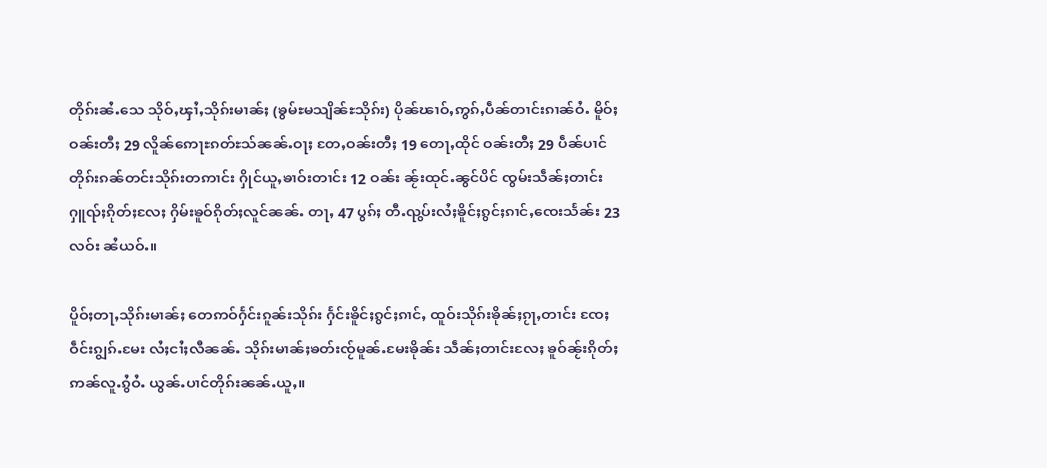တိုၵ်းၼႆႉသေ သိုဝ်ႇၾၢႆႇသိုၵ်းမၢၼ်ႈ (ၶွမ်ႊမသျိၼ်ႊသိုၵ်း) ပိုၼ်ၽၢဝ်ႇဢွၵ်ႇပဵၼ်တၢင်းၵၢၼ်ဝႆႉ မိူဝ်ႈဝၼ်းတီႈ 29 လိူၼ်ဢေႃႊၵတ်ႊသ်ၼၼ်ႉဝႃႈ တႄႇဝၼ်းတီႈ 19 တေႃႇထိုင် ဝၼ်းတီႈ 29 ပဵၼ်ပၢင်တိုၵ်းၵၼ်တင်းသိုၵ်းတဢၢင်း ႁိုင်ယူႇၶၢဝ်းတၢင်း 12 ဝၼ်း ၼႂ်းထုင်ႉၼွင်ပိင် ၸွမ်းသဵၼ်ႈတၢင်းႁူၺ်ႈၵိုတ်ႈလႄႈ ႁိမ်းၶူဝ်ၵိုတ်ႈလူင်ၼၼ်ႉ တႃႇ 47 ပွၵ်ႈ တီႉၺွပ်းလႆႈၶိူင်ႈၵွင်ႈၵၢင်ႇၸေးသႅၼ်း 23 လဝ်း ၼႆယဝ်ႉ။

ပိူဝ်ႈတႃႇသိုၵ်းမၢၼ်ႈ တေဢဝ်ႁႅင်းၵူၼ်းသိုၵ်း ႁႅင်းၶိူင်ႈၵွင်ႈၵၢင်ႇ ထူဝ်းသိုၵ်းၶိုၼ်ႈၵႂႃႇတၢင်း ၸႄႈဝဵင်းၵျွၵ်ႉမႄး လႆႈငၢႆႈလီၼၼ်ႉ သိုၵ်းမၢၼ်ႈၶတ်းၸႂ်မူၼ်ႉမႄးၶိုၼ်း သဵၼ်ႈတၢင်းလႄႈ ၶူဝ်ၼႂ်းၵိုတ်ႈ ဢၼ်လူႉၵွႆဝႆႉ ယွၼ်ႉပၢင်တိုၵ်းၼၼ်ႉယူႇ။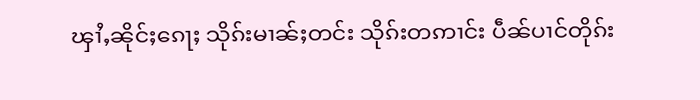ၾၢႆႇၼိုင်ႈၵေႃႈ သိုၵ်းမၢၼ်ႈတင်း သိုၵ်းတဢၢင်း ပဵၼ်ပၢင်တိုၵ်း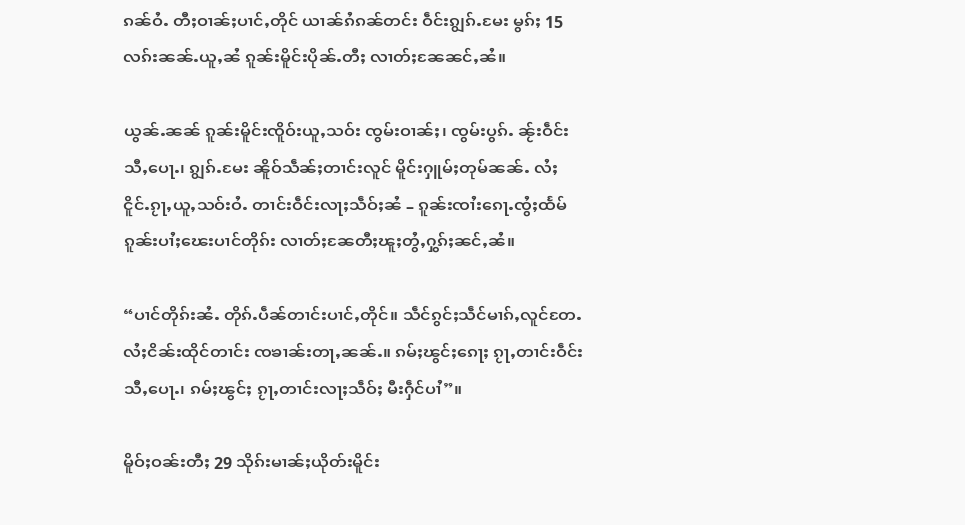ၵၼ်ဝႆႉ တီႈဝၢၼ်ႈပၢင်ႇတိုင် ယၢၼ်ၵႆၵၼ်တင်း ဝဵင်းၵျွၵ်ႉမႄး မွၵ်ႈ 15 လၵ်းၼၼ်ႉယူႇၼႆ ၵူၼ်းမိူင်းပိုၼ်ႉတီႈ လၢတ်ႈၼႄၼင်ႇၼႆ။

ယွၼ်ႉၼၼ် ၵူၼ်းမိူင်းၸိူဝ်းယူႇသဝ်း ၸွမ်းဝၢၼ်ႈ၊ ၸွမ်းပွၵ်ႉ ၼႂ်းဝဵင်းသီႇပေႃႉ၊ ၵျွၵ်ႉမႄး ၼိူဝ်သဵၼ်ႈတၢင်းလူင် မိူင်းႁူမ်ႈတုမ်ၼၼ်ႉ လႆႈငိူင်ႉၵႂႃႇယူႇသဝ်းဝႆႉ တၢင်းဝဵင်းလႃႈသဵဝ်ႈၼႆ – ၵူၼ်းၸၢႆးၵေႃႉၸွႆႈထႅမ် ၵူၼ်းပၢႆႈၽေးပၢင်တိုၵ်း လၢတ်ႈၼႄတီႈၽူႈတွႆႇႁွၵ်ႈၼင်ႇၼႆ။

“ပၢင်တိုၵ်းၼႆႉ တိုၵ်ႉပဵၼ်တၢင်းပၢင်ႇတိုင်။ သဵင်ၵွင်ႈသဵင်မၢၵ်ႇလူင်တႄႉ လႆႈငိၼ်းထိုင်တၢင်း ၸၶၢၼ်းတႃႇၼၼ်ႉ။ ၵမ်ႈၽွင်ႈၵေႃႈ ၵႂႃႇတၢင်းဝဵင်းသီႇပေႃႉ၊ ၵမ်ႈၽွင်ႈ ၵႂႃႇတၢင်းလႃႈသဵဝ်ႈ မီးႁဵင်ပၢႆ”။

မိူဝ်ႈဝၼ်းတီႈ 29 သိုၵ်းမၢၼ်ႈယိုတ်းမိူင်း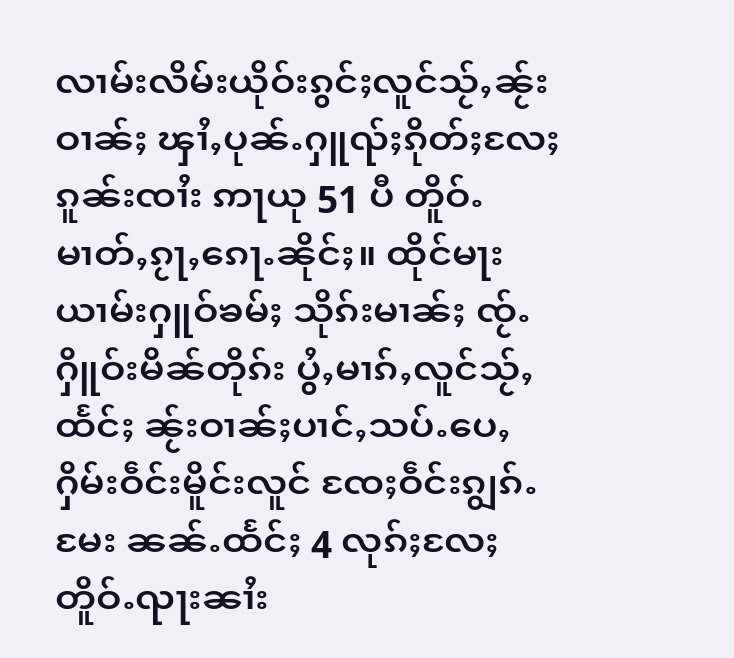လၢမ်းလိမ်းယိုဝ်းၵွင်ႈလူင်သႂ်ႇၼႂ်းဝၢၼ်ႈ ၾၢႆႇပုၼ်ႉႁူၺ်ႈၵိုတ်ႈလႄႈ ၵူၼ်းၸၢႆး ဢႃယု 51 ပီ တိူဝ်ႉမၢတ်ႇၵႂႃႇၵေႃႉၼိုင်ႈ။ ထိုင်မႃးယၢမ်းႁူဝ်ၶမ်ႈ သိုၵ်းမၢၼ်ႈ ၸႂ်ႉႁိူဝ်းမိၼ်တိုၵ်း ပွႆႇမၢၵ်ႇလူင်သႂ်ႇထႅင်ႈ ၼႂ်းဝၢၼ်ႈပၢင်ႇသပ်ႉပေႇ ႁိမ်းဝဵင်းမိူင်းလူင် ၸႄႈဝဵင်းၵျွၵ်ႉမႄး ၼၼ်ႉထႅင်ႈ 4 လုၵ်ႈလႄႈ တိူဝ်ႉၺႃးၼၢႆး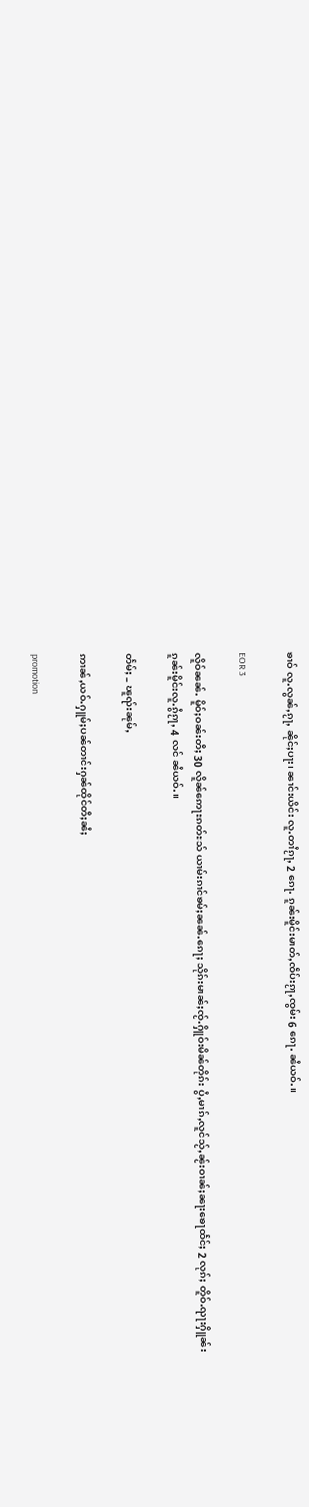ၶၢဝ် လူႉလွၼ်ႇၵႂႃႇ ၼိုင်ႈပႃး၊ ၼၢင်းယိင်း လူႉတၢႆၵႂႃႇ 2 ၵေႃႉ ၵူၼ်းမိူင်းမၢတ်ႇၸဵပ်းၵႂႃႇၸွမ်း 6 ၵေႃႉ ၼႆယဝ်ႉ။

EOR 3

လိူဝ်ၼၼ်ႉ မိူဝ်ႈဝၼ်းတီႈ 30 လိူၼ်ဢေႃႊၵတ်ႊသ် ယၢမ်းၵၢင်ၶမ်ႈၼၼ်ႉၵေႃႈ သိုၵ်းမၢၼ်ႈၸႂ်ႉႁိူဝ်းမိၼ်တိုၵ်း ပွႆႇမၢၵ်ႇလူင်သႂ်ႇၼႂ်းဝၢၼ်ႈၼႃးၶေႃထႅင်ႈ 2 လုၵ်ႈ တိူဝ်ႉၺႃးႁိူၼ်းၵူၼ်းမိူင်းလူႉၵွႆၵႂႃႇ 4 လင် ၼႆယဝ်ႉ။

တႅမ်ႈ – ၽူၺ်းၼုမ်ႇ

ဢၢၼ်ႇယဝ်ႉႁူမ်ႈပၼ်တၢင်းႁၼ်ထိုင်တီႈၼႆႈ

promotion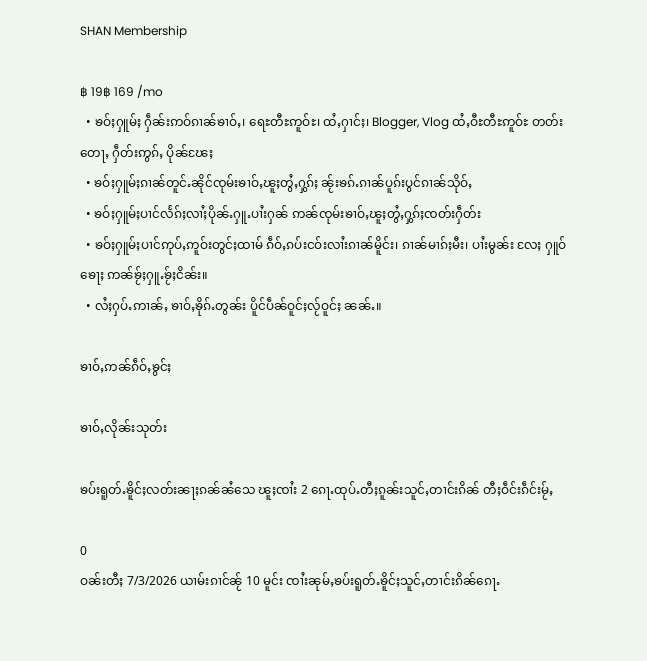SHAN Membership

฿ 19฿ 169 /mo
  • ၶဝ်ႈႁူမ်ႈ ႁဵၼ်းဢဝ်ၵၢၼ်ၶၢဝ်ႇ၊ ရေႊတီႊဢူဝ်ႊ၊ ထႆႇႁၢင်ႈ၊ Blogger, Vlog ထႆႇဝီႊတီႊဢူဝ်ႊ တတ်းတေႃႇ ႁဵတ်းဢွၵ်ႇ ပိုၼ်ၽႄႈ
  • ၶဝ်ႈႁူမ်ႈၵၢၼ်တူင်ႉၼိုင်ၸုမ်းၶၢဝ်ႇၽူႈတွႆႇႁွၵ်ႈ ၼႂ်းၶၵ်ႉၵၢၼ်ပူၵ်းပွင်ၵၢၼ်သိုဝ်ႇ
  • ၶဝ်ႈႁူမ်ႈပၢင်လႅၵ်ႈလၢႆႈပိုၼ်ႉႁူႉပၢႆးႁၼ် ဢၼ်ၸုမ်းၶၢဝ်ႇၽူႈတွႆႇႁွၵ်ႈၸတ်းႁဵတ်း
  • ၶဝ်ႈႁူမ်ႈပၢင်ဢုပ်ႇဢူဝ်းတွင်ႈထၢမ် ၵဵဝ်ႇၵပ်းငဝ်းလၢႆးၵၢၼ်မိူင်း၊ ၵၢၼ်မၢၵ်ႈမီး၊ ပၢႆးမွၼ်း လႄႈ ႁူဝ်ၶေႃႈ ဢၼ်ၶႂ်ႈႁူႉၶႂ်ႈငိၼ်း။
  • လႆႈႁပ်ႉဢၢၼ်ႇ ၶၢဝ်ႇၶိုၵ်ႉတွၼ်း ပိူင်ပဵၼ်ဝူင်ႈလႂ်ဝူင်ႈ ၼၼ်ႉ။

ၶၢဝ်ႇဢၼ်ၵဵဝ်ႇၶွင်ႈ

ၶၢဝ်ႇလိုၼ်းသုတ်း

ၶပ်းရူတ်ႉၶိူင်ႈလတ်းၼႃႈၵၼ်ၼႆသေ ၽူႈၸၢႆး 2 ၵေႃႉထုပ်ႉတီႈၵူၼ်းသူင်ႇတၢင်းၵိၼ် တီႈဝဵင်းၵဵင်းမႂ်ႇ

0
ဝၼ်းတီႈ 7/3/2026 ယၢမ်းၵၢင်ၼႂ် 10 မူင်း ၸၢႆးၼုမ်ႇၶပ်းရူတ်ႉၶိူင်ႈသူင်ႇတၢင်းၵိၼ်ၵေႃႉ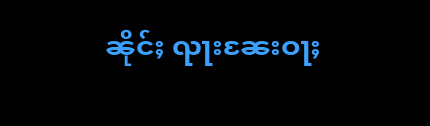ၼိုင်ႈ ၺႃးၼႄးဝႃႈ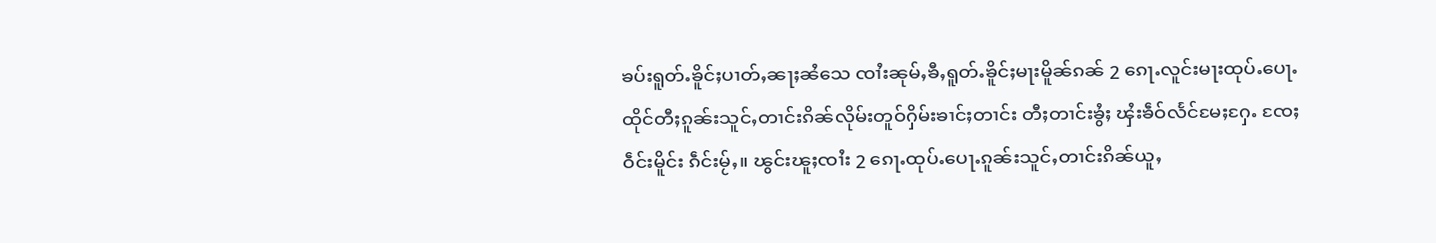ၶပ်းရူတ်ႉၶိူင်ႈပၢတ်ႇၼႃႈၼႆသေ ၸၢႆးၼုမ်ႇၶီႇရူတ်ႉၶိူင်ႈမႃးမိူၼ်ၵၼ် 2 ၵေႃႉလူင်းမႃးထုပ်ႉပေႃႉထိုင်တီႈၵူၼ်းသူင်ႇတၢင်းၵိၼ်လိုမ်းတူဝ်ႁိမ်းၶၢင်ႈတၢင်း တီႈတၢင်းၶွႆႈ ၾႆးၶဵဝ်လႅင်မႄႈႁႄႉ ၸႄႈဝဵင်းမိူင်း ၵဵင်းမႂ်ႇ။ ၽွင်းၽူႈၸၢႆး 2 ၵေႃႉထုပ်ႉပေႃႉၵူၼ်းသူင်ႇတၢင်းၵိၼ်ယူႇ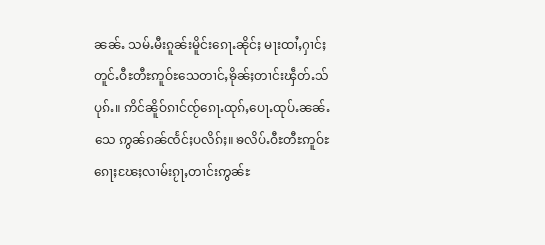ၼၼ်ႉ သမ်ႉမီးၵူၼ်းမိူင်းၵေႃႉၼိုင်ႈ မႃးထၢႆႇႁၢင်ႈတူင်ႉဝီႊတီႊဢူဝ်ႊသေတၢင်ႇၶိုၼ်ႈတၢင်းၾဵတ်ႉသ်ပုၵ်ႉ။ ဢိင်ၼိူဝ်ၵၢင်ၸႂ်ၵေႃႉထုၵ်ႇပေႃႉထုပ်ႉၼၼ်ႉသေ ဢွၼ်ၵၼ်ၸႅင်ႈပလိၵ်ႈ။ ၶလိပ်ႉဝီႊတီႊဢူဝ်ႊၵေႃႈၽႄႈလၢမ်းၵႂႃႇတၢင်းဢွၼ်ႊ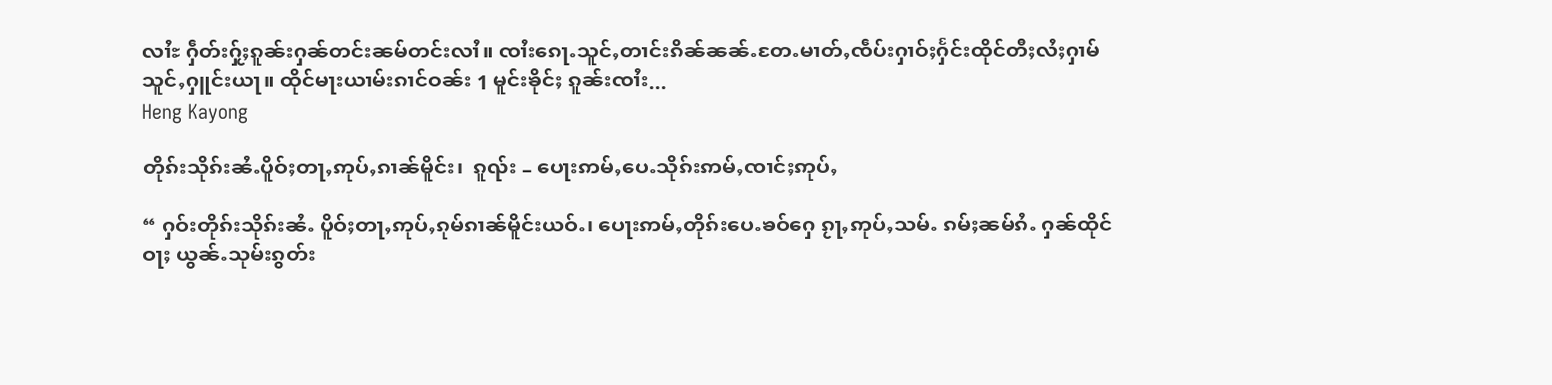လၢႆႊ ႁဵတ်းႁႂ်ႈၵူၼ်းႁၼ်တင်းၼမ်တင်းလၢႆ။ ၸၢႆးၵေႃႉသူင်ႇတၢင်းၵိၼ်ၼၼ်ႉတႄႉမၢတ်ႇၸဵပ်းႁၢဝ်ႈႁႅင်းထိုင်တီႈလႆႈႁၢမ်သူင်ႇႁူင်းယႃ။ ထိုင်မႃးယၢမ်းၵၢင်ဝၼ်း 1 မူင်းၶိုင်ႈ ၵူၼ်းၸၢႆး...
Heng Kayong

တိုၵ်းသိုၵ်းၼႆႉပိူဝ်ႈတႃႇဢုပ်ႇၵၢၼ်မိူင်း၊  ၵူၺ်း – ပေႃးဢမ်ႇပေႉသိုၵ်းဢမ်ႇၸၢင်ႈဢုပ်ႇ

“ ႁဝ်းတိုၵ်းသိုၵ်းၼႆႉ ပိူဝ်ႈတႃႇဢုပ်ႇၵုမ်ၵၢၼ်မိူင်းယဝ်ႉ၊ ပေႃးဢမ်ႇတိုၵ်းပေႉၶဝ်ႁေ ၵႂႃႇဢုပ်ႇသမ်ႉ ၵမ်ႈၼမ်ၵႆႉ ႁၼ်ထိုင်ဝႃႈ ယွၼ်ႉသုမ်းၵွတ်း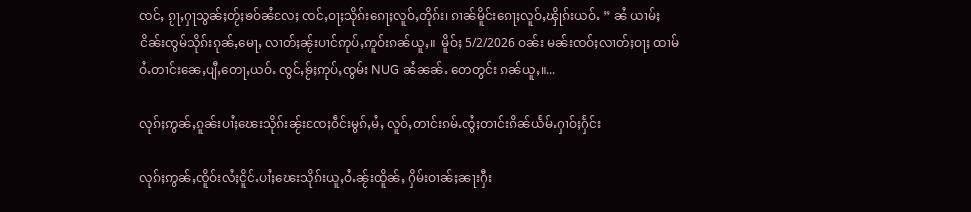ၸင်ႇ ၵႂႃႇႁႃသွၼ်ႈတႂ်ႈၶဝ်ၼႆလႄႈ ၸင်ႇဝႃႈသိုၵ်းၵေႃႈလူဝ်ႇတိုၵ်း၊ ၵၢၼ်မိူင်းၵေႃႈလူဝ်ႇၾိုၵ်းယဝ်ႉ ” ၼႆ ယၢမ်ႈငိၼ်းၸွမ်သိုၵ်းၵုၼ်ႇမေႃႇ လၢတ်ႈၼႂ်းပၢင်ဢုပ်ႇဢူဝ်းၵၼ်ယူႇ။  မိူဝ်ႈ 5/2/2026 ဝၼ်း မၼ်းၸဝ်ႈလၢတ်ႈဝႃႈ ထၢမ်ဝႆႉတၢင်းၼေႇပျီႇတေႃႇယဝ်ႉ ၸွင်ႇၶႂ်ႈဢုပ်ႇၸွမ်း NUG ၼႆၼၼ်ႉ တေတွင်း ၵၼ်ယူႇ။...

လုၵ်ႈဢွၼ်ႇၵူၼ်းပၢႆႈၽေးသိုၵ်းၼႂ်းၸႄႈဝဵင်းမွၵ်ႇမႆႇ လူဝ်ႇတၢင်းၵမ်ႉၸွႆႈတၢင်းၵိၼ်ယႅမ်ႉႁၢဝ်ႈႁႅင်း

လုၵ်ႈဢွၼ်ႇၸိူဝ်းလႆႈငိူင်ႉပၢႆႈၽေးသိုၵ်းယူႇဝႆႉၼႂ်းထိူၼ်ႇ ႁိမ်းဝၢၼ်ႈၼႃးႁီး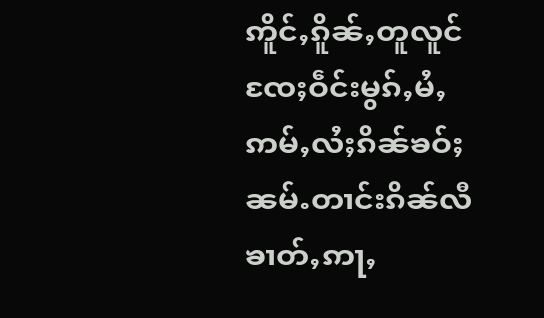ဢိူင်ႇၵိူၼ်ႇတူလူင် ၸႄႈဝဵင်းမွၵ်ႇမႆႇ ဢမ်ႇလႆႈၵိၼ်ၶဝ်ႈၼမ်ႉတၢင်းၵိၼ်လီ ၶၢတ်ႇဢႃႇ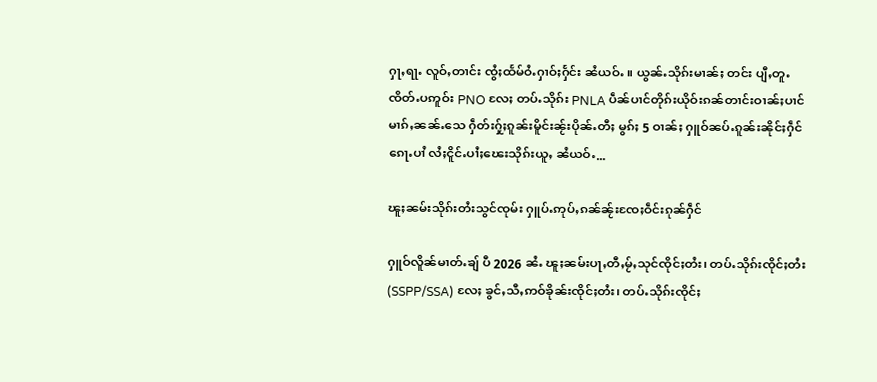ႁႃႇရႃႉ လူဝ်ႇတၢင်း ၸွႆႈထႅမ်ဝႆႉႁၢဝ်ႈႁႅင်း ၼႆယဝ်ႉ ။ ယွၼ်ႉသိုၵ်းမၢၼ်ႈ တင်း ပျီႇတူႉၸိတ်ႉပဢူဝ်း PNO လႄႈ တပ်ႉသိုၵ်း PNLA ပဵၼ်ပၢင်တိုၵ်းယိုဝ်းၵၼ်တၢင်းဝၢၼ်ႈပၢင်မၢၵ်ႇၼၼ်ႉသေ ႁဵတ်းႁႂ်ႈၵူၼ်းမိူင်းၼႂ်းပိုၼ်ႉတီႈ မွၵ်ႈ 5 ဝၢၼ်ႈ ႁူဝ်ၼပ်ႉၵူၼ်းၼိုင်ႈႁဵင်ၵေႃႉပၢႆ လႆႈငိူင်ႉပၢႆႈၽေးသိုၵ်းယူႇ ၼႆယဝ်ႉ...

ၽူႈၼမ်းသိုၵ်းတႆးသွင်ၸုမ်း ႁူပ်ႉဢုပ်ႇၵၼ်ၼႂ်းၸႄႈဝဵင်းၵုၼ်ႁဵင်

ႁူဝ်လိူၼ်မၢတ်ႉၶျ် ပီ 2026 ၼႆႉ ၽူႈၼမ်းပႃႇတီႇမႂ်ႇသုင်ၸိုင်ႈတႆး၊ တပ်ႉသိုၵ်းၸိုင်ႈတႆး (SSPP/SSA) လႄႈ ၶွင်ႇသီႇဢဝ်ၶိုၼ်းၸိုင်ႈတႆး၊ တပ်ႉသိုၵ်းၸိုင်ႈ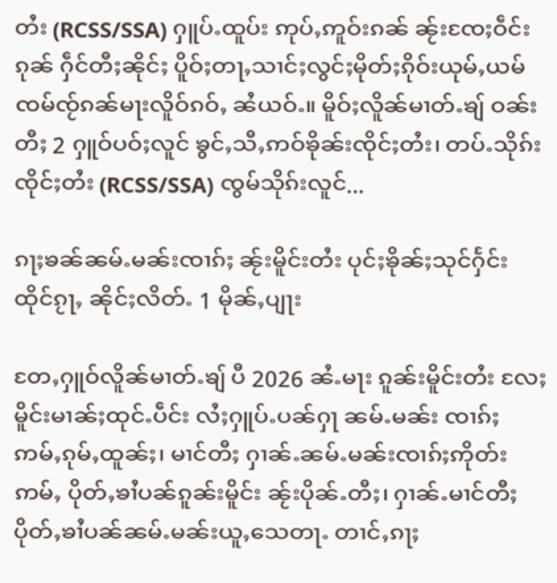တႆး (RCSS/SSA) ႁူပ်ႉထူပ်း ဢုပ်ႇဢူဝ်းၵၼ် ၼႂ်းၸႄႈဝဵင်းၵုၼ် ႁဵင်တီႈၼိုင်ႈ ပိူဝ်ႈတႃႇသၢင်ႈလွင်ႈမိုတ်ႈၵိုဝ်းယုမ်ႇယမ်ၸမ်ၸႂ်ၵၼ်မႃးလိူဝ်ၵဝ်ႇ ၼႆယဝ်ႉ။ မိူဝ်ႈလိူၼ်မၢတ်ႉၶျ် ဝၼ်းတီႈ 2 ႁူဝ်ပဝ်ႈလူင် ၶွင်ႇသီႇဢဝ်ၶိုၼ်းၸိုင်ႈတႆး၊ တပ်ႉသိုၵ်းၸိုင်ႈတႆး (RCSS/SSA) ၸွမ်သိုၵ်းလူင်...

ၵႃႈၶၼ်ၼမ်ႉမၼ်းၸၢၵ်ႈ ၼႂ်းမိူင်းတႆး ပုင်ႈၶိုၼ်ႈသုင်ႁႅင်း ထိုင်ၵႂႃႇ ၼိုင်ႈလိတ်ႉ 1 မိုၼ်ႇပျႃး

တႄႇႁူဝ်လိူၼ်မၢတ်ႉၶျ် ပီ 2026 ၼႆႉမႃး ၵူၼ်းမိူင်းတႆး လႄႈ မိူင်းမၢၼ်ႈထုင်ႉပဵင်း လႆႈႁူပ်ႉပၼ်ႁႃ ၼမ်ႉမၼ်း ၸၢၵ်ႈ ဢမ်ႇၵုမ်ႇထူၼ်ႈ၊ မၢင်တီႈ ႁၢၼ်ႉၼမ်ႉမၼ်းၸၢၵ်ႈဢိုတ်း ဢမ်ႇ ပိုတ်ႇၶၢႆပၼ်ၵူၼ်းမိူင်း ၼႂ်းပိုၼ်ႉတီႈ၊ ႁၢၼ်ႉမၢင်တီႈပိုတ်ႇၶၢႆပၼ်ၼမ်ႉမၼ်းယူႇသေတႃႉ တၢင်ႇၵႃႈ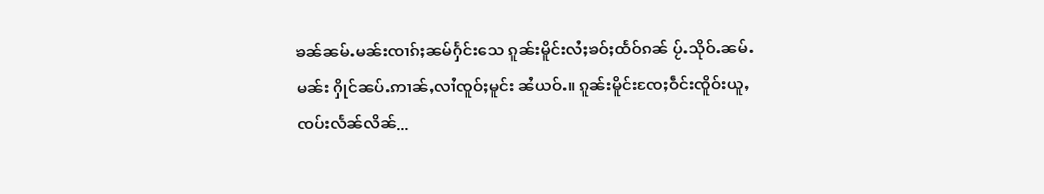ၶၼ်ၼမ်ႉမၼ်းၸၢၵ်ႈၼမ်ႁႅင်းသေ ၵူၼ်းမိူင်းလႆႈၶဝ်ႈထႅဝ်ၵၼ် ပႂ်ႉသိုဝ်ႉၼမ်ႉမၼ်း ႁိုင်ၼပ်ႉဢၢၼ်ႇလၢႆၸူဝ်ႈမူင်း ၼႆယဝ်ႉ။ ၵူၼ်းမိူင်းၸႄႈဝဵင်းၸိူဝ်းယူႇၸပ်းလႅၼ်လိၼ်...